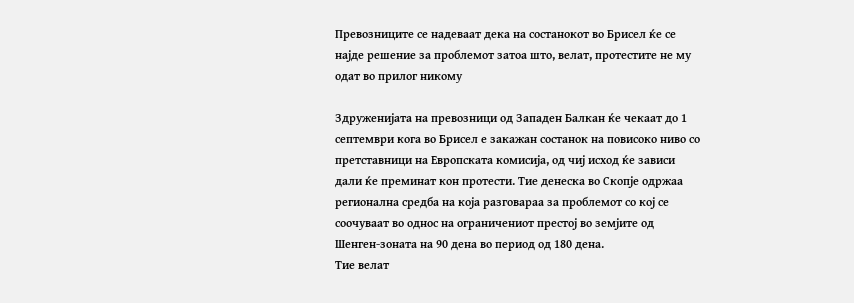Превозниците се надеваат дека на состанокот во Брисел ќе се најде решение за проблемот затоа што, велат, протестите не му одат во прилог никому

Здруженијата на превозници од Западен Балкан ќе чекаат до 1 септември кога во Брисел е закажан состанок на повисоко ниво со претставници на Европската комисија, од чиј исход ќе зависи дали ќе преминат кон протести. Тие денеска во Скопје одржаа регионална средба на која разговараа за проблемот со кој се соочуваат во однос на ограничениот престој во земјите од Шенген-зоната на 90 дена во период од 180 дена.
Тие велат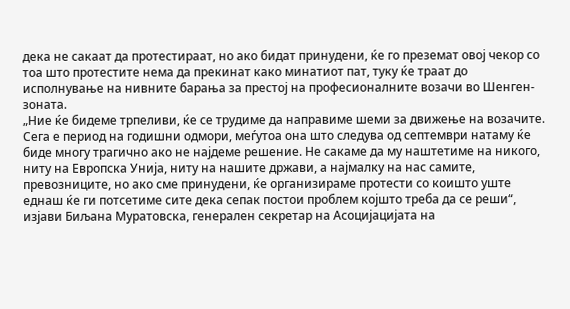дека не сакаат да протестираат, но ако бидат принудени, ќе го преземат овој чекор со тоа што протестите нема да прекинат како минатиот пат, туку ќе траат до исполнување на нивните барања за престој на професионалните возачи во Шенген-зоната.
„Ние ќе бидеме трпеливи, ќе се трудиме да направиме шеми за движење на возачите. Сега е период на годишни одмори, меѓутоа она што следува од септември натаму ќе биде многу трагично ако не најдеме решение. Не сакаме да му наштетиме на никого, ниту на Европска Унија, ниту на нашите држави, а најмалку на нас самите, превозниците, но ако сме принудени, ќе организираме протести со коишто уште еднаш ќе ги потсетиме сите дека сепак постои проблем којшто треба да се реши“,
изјави Биљана Муратовска, генерален секретар на Асоцијацијата на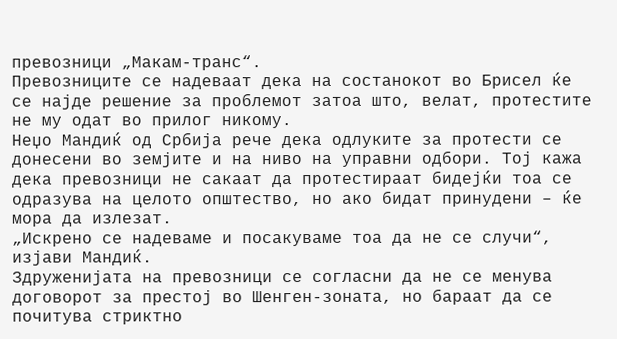превозници „Макам-транс“.
Превозниците се надеваат дека на состанокот во Брисел ќе се најде решение за проблемот затоа што, велат, протестите не му одат во прилог никому.
Неџо Мандиќ од Србија рече дека одлуките за протести се донесени во земјите и на ниво на управни одбори. Тој кажа дека превозници не сакаат да протестираат бидејќи тоа се одразува на целото општество, но ако бидат принудени – ќе мора да излезат.
„Искрено се надеваме и посакуваме тоа да не се случи“,
изјави Мандиќ.
Здруженијата на превозници се согласни да не се менува договорот за престој во Шенген-зоната, но бараат да се почитува стриктно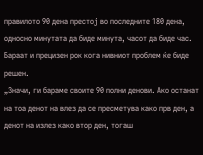правилото 90 дена престој во последните 180 дена, односно минутата да биде минута, часот да биде час.
Бараат и прецизен рок кога нивниот проблем ќе биде решен.
„Значи, ги бараме своите 90 полни денови. Ако останат на тоа денот на влез да се пресметува како прв ден, а денот на излез како втор ден, тогаш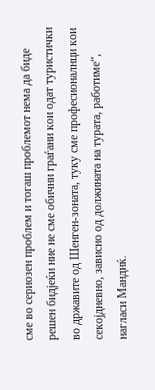сме во сериозен проблем и тогаш проблемот нема да биде решен бидјеќи ние не сме обични граѓани кои одат туристички во државите од Шенген-зоната, туку сме професионалнци кои секојдневно, зависно од должината на турата, работиме“,
нагласи Мандиќ.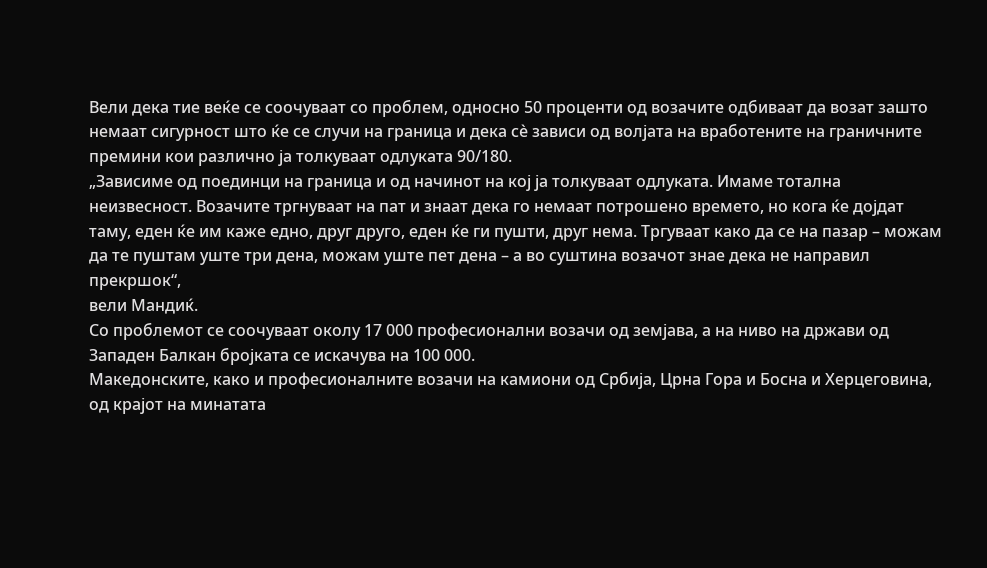Вели дека тие веќе се соочуваат со проблем, односно 50 проценти од возачите одбиваат да возат зашто немаат сигурност што ќе се случи на граница и дека сè зависи од волјата на вработените на граничните премини кои различно ја толкуваат одлуката 90/180.
„Зависиме од поединци на граница и од начинот на кој ја толкуваат одлуката. Имаме тотална неизвесност. Возачите тргнуваат на пат и знаат дека го немаат потрошено времето, но кога ќе дојдат таму, еден ќе им каже едно, друг друго, еден ќе ги пушти, друг нема. Тргуваат како да се на пазар – можам да те пуштам уште три дена, можам уште пет дена – а во суштина возачот знае дека не направил прекршок“,
вели Мандиќ.
Со проблемот се соочуваат околу 17 000 професионални возачи од земјава, а на ниво на држави од Западен Балкан бројката се искачува на 100 000.
Македонските, како и професионалните возачи на камиони од Србија, Црна Гора и Босна и Херцеговина, од крајот на минатата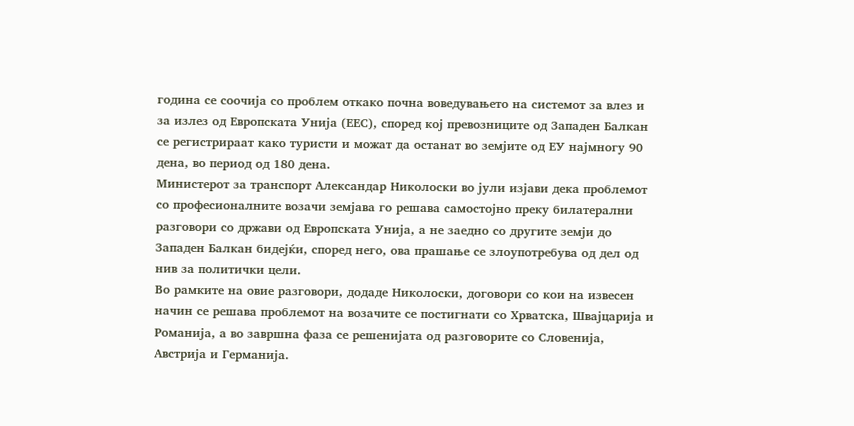година се соочија со проблем откако почна воведувањето на системот за влез и за излез од Европската Унија (ЕЕС), според кој превозниците од Западен Балкан се регистрираат како туристи и можат да останат во земјите од ЕУ најмногу 90 дена, во период од 180 дена.
Министерот за транспорт Александар Николоски во јули изјави дека проблемот со професионалните возачи земјава го решава самостојно преку билатерални разговори со држави од Европската Унија, а не заедно со другите земји до Западен Балкан бидејќи, според него, ова прашање се злоупотребува од дел од нив за политички цели.
Во рамките на овие разговори, додаде Николоски, договори со кои на извесен начин се решава проблемот на возачите се постигнати со Хрватска, Швајцарија и Романија, а во завршна фаза се решенијата од разговорите со Словенија, Австрија и Германија.